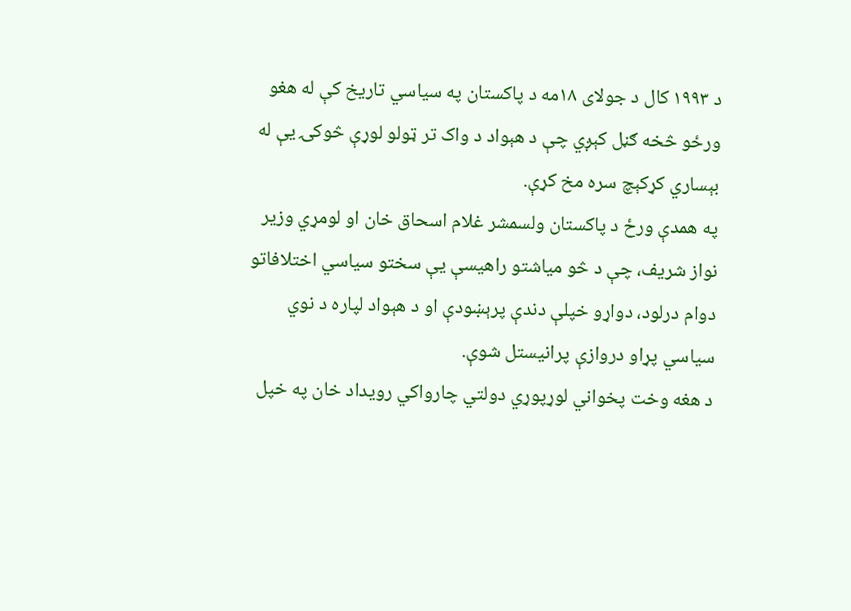د ۱۹۹۳ کال د جولای ۱۸مه د پاکستان په سیاسي تاریخ کې له هغو ورځو څخه ګڼل کېږي چې د هېواد د واک تر ټولو لوړې څوکۍ یې له بېساري کړکېچ سره مخ کړې.
په همدې ورځ د پاکستان ولسمشر غلام اسحاق خان او لومړي وزیر نواز شریف، چې د څو میاشتو راهیسې یې سختو سیاسي اختلافاتو دوام درلود، دواړو خپلې دندې پرېښودې او د هېواد لپاره د نوي سیاسي پړاو دروازې پرانیستل شوې.
د هغه وخت پخواني لوړپوړي دولتي چارواکي رویداد خان په خپل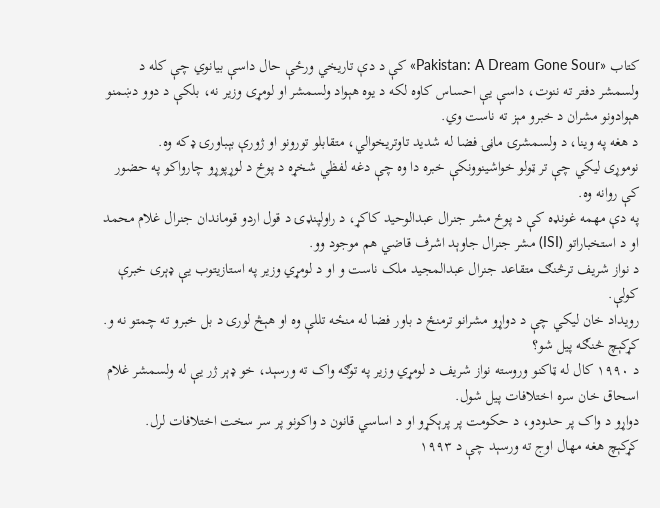کتاب «Pakistan: A Dream Gone Sour» کې د دې تاریخي ورځې حال داسې بیانوي چې کله د ولسمشر دفتر ته ننوت، داسې یې احساس کاوه لکه د یوه هېواد ولسمشر او لومړی وزیر نه، بلکې د دوو دښمنو هېوادونو مشران د خبرو مېز ته ناست وي.
د هغه په وینا، د ولسمشرۍ ماڼۍ فضا له شدید تاوتریخوالي، متقابلو تورونو او ژورې بېباورۍ ډکه وه.
نوموړی لیکي چې تر ټولو خواشینوونکې خبره دا وه چې دغه لفظي شخړه د پوځ د لوړپوړو چارواکو په حضور کې روانه وه.
په دې مهمه غونډه کې د پوځ مشر جنرال عبدالوحید کاکړ، د راولپنډۍ د قول اردو قوماندان جنرال غلام محمد او د استخباراتو (ISI) مشر جنرال جاوېد اشرف قاضي هم موجود وو.
د نواز شریف ترڅنګ متقاعد جنرال عبدالمجید ملک ناست و او د لومړي وزیر په استازیتوب یې ډېری خبرې کولې.
رویداد خان لیکي چې د دواړو مشرانو ترمنځ د باور فضا له منځه تللې وه او هېڅ لوری د بل خبرو ته چمتو نه و.
کړکېچ څنګه پیل شو؟
د ۱۹۹۰ کال له ټاکنو وروسته نواز شریف د لومړي وزیر په توګه واک ته ورسېد، خو ډېر ژر یې له ولسمشر غلام اسحاق خان سره اختلافات پیل شول.
دواړو د واک پر حدودو، د حکومت پر پرېکړو او د اساسي قانون د واکونو پر سر سخت اختلافات لرل.
کړکېچ هغه مهال اوج ته ورسېد چې د ۱۹۹۳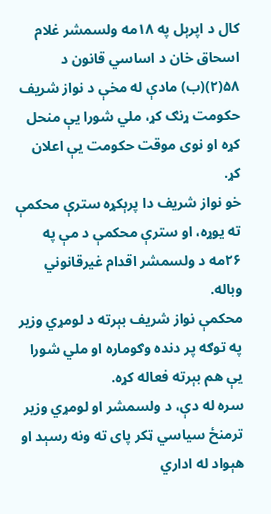کال د اپرېل په ۱۸مه ولسمشر غلام اسحاق خان د اساسي قانون د ۵۸(۲)(ب) مادې له مخې د نواز شریف حکومت ړنګ کړ، ملي شورا یې منحل کړه او نوی موقت حکومت یې اعلان کړ.
خو نواز شریف دا پرېکړه سترې محکمې ته یوړه، او سترې محکمې د مې په ۲۶مه د ولسمشر اقدام غیرقانوني وباله.
محکمې نواز شریف بېرته د لومړي وزیر په توګه پر دنده وګوماره او ملي شورا یې هم بېرته فعاله کړه.
سره له دې، د ولسمشر او لومړي وزیر ترمنځ سیاسي ټکر پای ته ونه رسېد او هېواد له اداري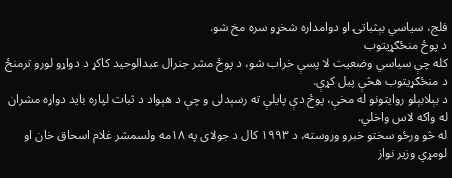فلج، سیاسي بېثباتۍ او دوامداره شخړو سره مخ شو.
د پوځ منځګړیتوب
کله چې سیاسي وضعیت لا پسې خراب شو، د پوځ مشر جنرال عبدالوحید کاکړ د دواړو لورو ترمنځ د منځګړیتوب هڅې پیل کړې.
د بېلابېلو روایتونو له مخې، پوځ دې پایلې ته رسېدلی و چې د هېواد د ثبات لپاره باید دواړه مشران له واکه لاس واخلي.
له څو ورځو سختو خبرو وروسته، د ۱۹۹۳ کال د جولای په ۱۸مه ولسمشر غلام اسحاق خان او لومړي وزیر نواز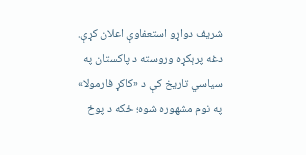شریف دواړو استعفاوې اعلان کړې.
دغه پرېکړه وروسته د پاکستان په سیاسي تاریخ کې د «کاکړ فارمولا» په نوم مشهوره شوه؛ ځکه د پوځ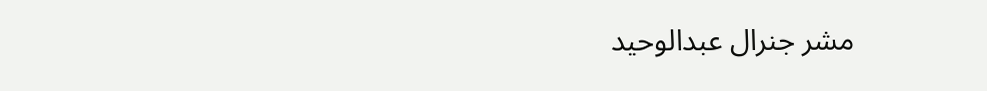مشر جنرال عبدالوحید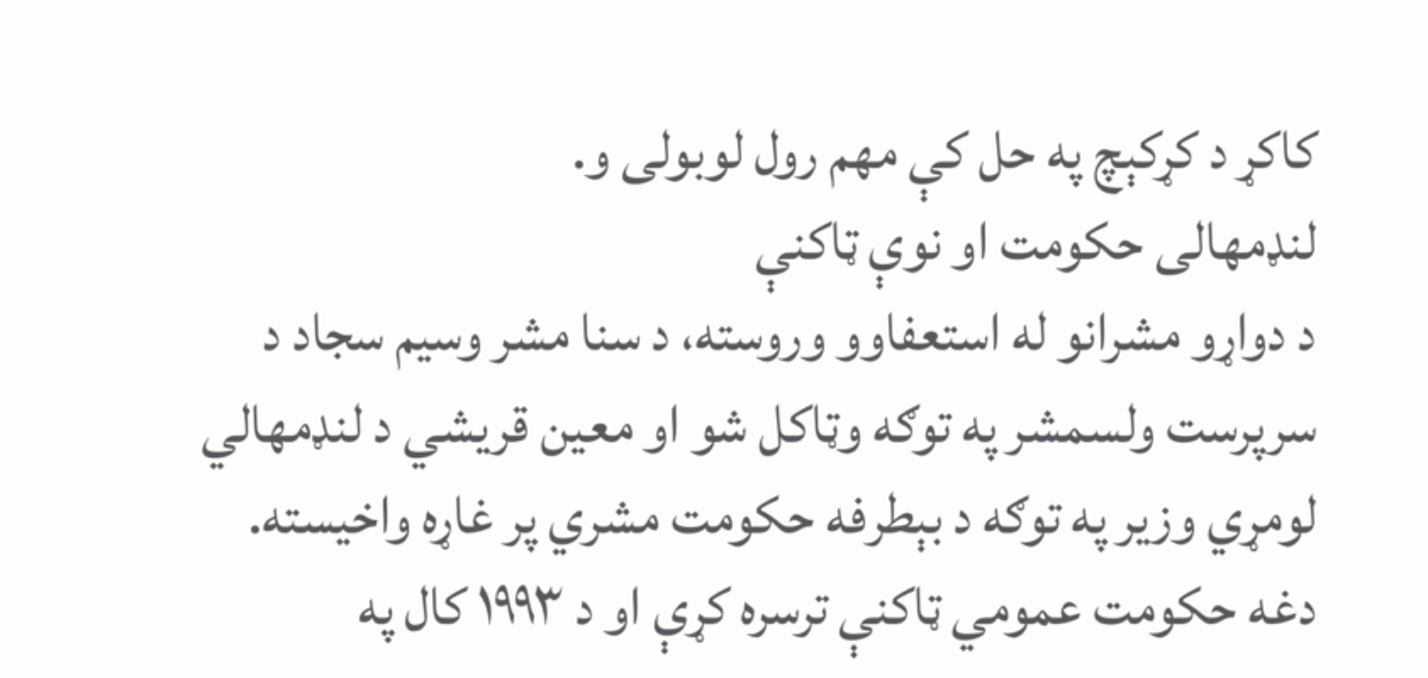کاکړ د کړکېچ په حل کې مهم رول لوبولی و.
لنډمهالی حکومت او نوې ټاکنې
د دواړو مشرانو له استعفاوو وروسته، د سنا مشر وسیم سجاد د سرپرست ولسمشر په توګه وټاکل شو او معین قریشي د لنډمهالي لومړي وزیر په توګه د بېطرفه حکومت مشري پر غاړه واخیسته.
دغه حکومت عمومي ټاکنې ترسره کړې او د ۱۹۹۳ کال په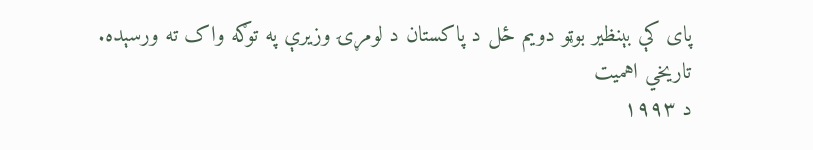پای کې بېنظیر بوټو دویم ځل د پاکستان د لومړۍ وزیرې په توګه واک ته ورسېده.
تاریخي اهمیت
د ۱۹۹۳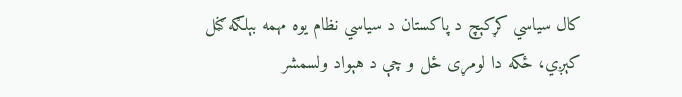کال سیاسي کړکېچ د پاکستان د سیاسي نظام یوه مهمه بېلګه ګڼل کېږي، ځکه دا لومړی ځل و چې د هېواد ولسمشر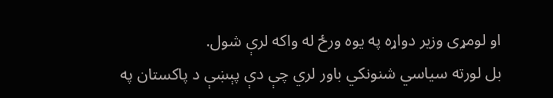او لومړی وزیر دواړه په یوه ورځ له واکه لرې شول.
بل لورته سیاسي شنونکي باور لري چې دې پېښې د پاکستان په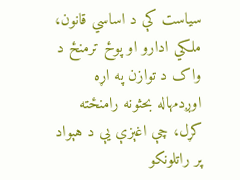سیاست کې د اساسي قانون، ملکي ادارو او پوځ ترمنځ د واک د توازن په اړه اوږدمهاله بحثونه رامنځته کړل، چې اغېزې یې د هېواد پر راتلونکو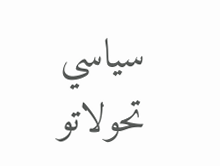سیاسي تحولاتو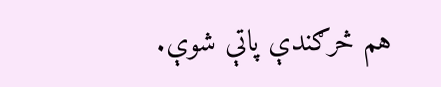هم څرګندې پاتې شوې.